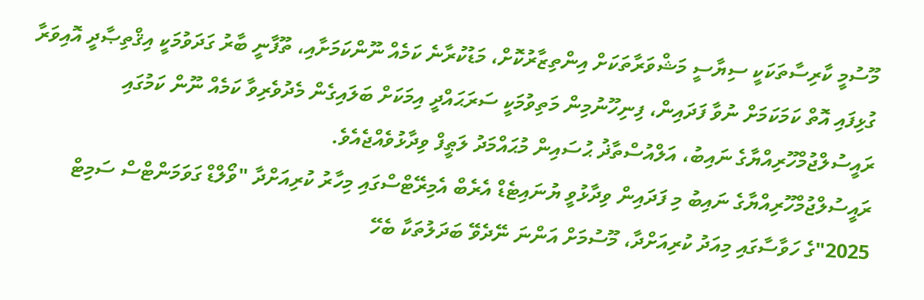މޫސުމީ ކާރިސާތަކަކީ ސިޔާސީ މަޝްވަރާތަކަށް އިންތިޒާރުކޮށް، މަޑުކުރާނެ ކަމެއް ނޫންކަމަށާއި، ތޫފާނީ ބާރު ގަދަވުމަކީ އިޤްތިޞާދީ އޮއިވަރާ ގުޅިފައި އޮތް ކަމަކަމަށް ނުވާ ފަދައިން، ފިނިހޫނުމިން މަތިވުމަކީ ސަރަޙައްދީ އިމަކަށް ބަލައިގެން މެދުވެރިވާ ކަމެއް ނޫން ކަމުގައި ރައީސުލްޖުމްހޫރިއްޔާގެ ނައިބު، އަލްއުސްތާޛު ޙުސައިން މުޙައްމަދު ލަޠީފް ވިދާޅުވެއްޖެއެވެ.
ރައީސުލްޖުމްހޫރިއްޔާގެ ނައިބު މި ފަދައިން ވިދާޅުވީ ޔުނައިޓެޑް އެރެބް އެމިރޭޓްސްގައި މިހާރު ކުރިއަށްދާ "ވޯލްޑް ގަވަމަންޓްސް ސަމިޓް 2025"ގެ ހަވާސާގައި މިއަދު ކުރިއަށްދާ، މޫސުމަށް އަންނަ ނޭދެވޭ ބަދަލުތަކާ ބެހޭ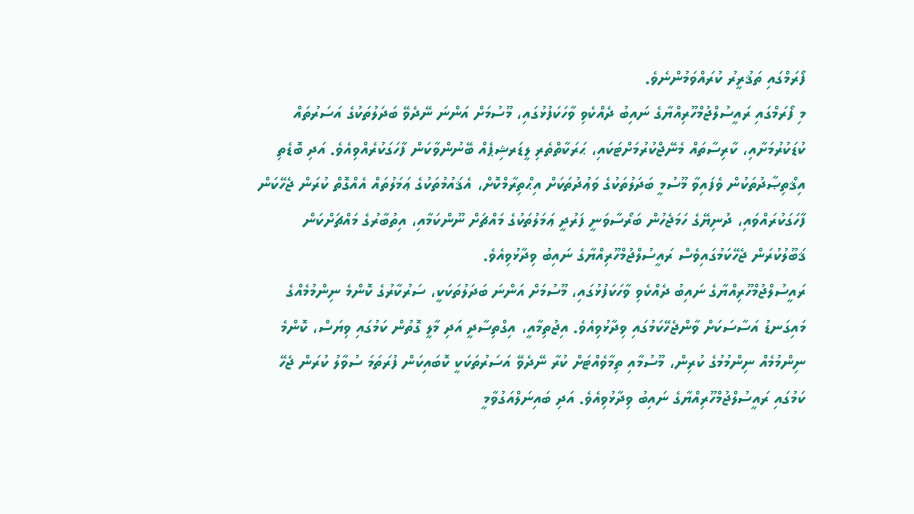ފޯރަމްގައި ތަޤުރީރު ކުރައްވަމުންނެވެ.
މި ފޯރަމްގައި ރައީސުލްޖުމްހޫރިއްޔާގެ ނައިބު ދެއްކެވި ވާހަކަފުޅުގައި، މޫސުމަށް އަންނަ ނޭދެވޭ ބަދަލުތަކުގެ އަސަރުތައް ކުޑަކުރުމަށާއި، ކާރިސާތައް މެނޭޖްކުރުމަށްޓަކައި، ޙަރަކާތްތެރި ލީޑަރޝިޕެއް ބޭނުންވާކަން ފާހަގަކުރެއްވިއެވެ. އަދި ބޮޑެތި އިޤްތިޞާދުތަކުން ވެފައިވާ މޫސުމީ ބަދަލުތަކުގެ ވަޢުދުތަކަށް އިޙްތިރާމްކޮށް، އެޤައުމުތަކުގެ ޢަމަލުތައް އެއްގޮތް ކުރަން ޖެހޭކަން ފާހަގަކުރައްވައި، ދުނިޔޭގެ ހަމަޖެހުން ބަރޯސާވަނީ ފަރުދީ ޢަމަލުތަކުގެ މައްޗަށް ނޫންކަމާއި، އިތުބާރުގެ މައްޗަށްކަން ޤަބޫލުކުރަން ޖެހޭކަމުގައިވެސް ރައީސުލްޖުމްހޫރިއްޔާގެ ނައިބު ވިދާޅުވިއެވެ.
ރައީސުލްޖުމްހޫރިއްޔާގެ ނައިބު ދެއްކެވި ވާހަކަފުޅުގައި، މޫސުމަށް އަންނަ ބަދަލުތަކަކީ، ސަރުކާރުގެ ކޮންމެ ނިންމުމެއްގެ މައިގަނޑު އަސާސަކަށް ވާންޖެހޭކަމުގައި ވިދާޅުވިއެވެ. އިޖުތިމާއީ، އިގްތިސާދީ އަދި މާލީ ގޮތުން ކަމުގައި ވިޔަސް، ކޮންމެ ނިންމުމެއް ނިންމުމުގެ ކުރިން، މޫސުމާއި ތިމާވެއްޓަށް ކުރާ ނޭދެވޭ އަސަރުތަކަކީ ކޮބައިކަން ފުރަތަމަ ސުވާލު ކުރަން ޖެހޭ ކަމުގައި ރައީސުލްޖުމްހޫރިއްޔާގެ ނައިބު ވިދާޅުވިއެވެ. އަދި ބައިނަލްއަގުވާމީ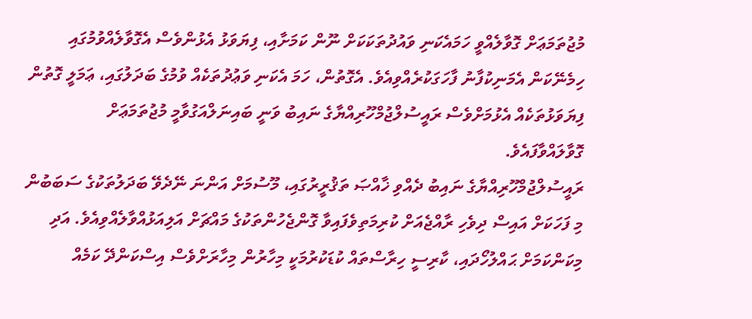މުޖުތަމަޢަށް ގޮވާލެއްވީ ހަމައެކަނި ވައުދުތަކަކަށް ނޫން ކަމަށާއި، ފިޔަވަޅު އެޅުންވެސް އެގޮވާލެއްވުމުގައި ހިމެނޭކަން އެމަނިކުފާނު ފާހަގަކުރެއްވިއެވެ. އެގޮތުން، ހަމަ އެކަނި ވަޢުދުތަކެއް ވުމުގެ ބަދަލުގައި، ޢަމަލީ ގޮތުން ފިޔަވަޅުތަކެއް އެޅުމަށްވެސް ރައީސުލްޖުމްހޫރިއްޔާގެ ނައިބު ވަނީ ބައިނަލްއަގުވާމީ މުޖުތަމަޢަށް ގޮވާލައްވާފައެވެ.
ރައީސުލްޖުމްހޫރިއްޔާގެ ނައިބު ދެއްވި ޚާއްޞަ ތަޤުރީރުގައި، މޫސުމަށް އަންނަ ނޭދެވޭ ބަދަލުތަކުގެ ސަބަބުން މި ފަހަކަށް އައިސް ދިވެހި ރާއްޖެއަށް ކުރިމަތިވެފައިވާ ގޮންޖެހުންތަކުގެ މައްޗަށް އަލިއަޅުއްވާލެއްވިއެވެ. އަދި މިކަންކަމަށް ޙައްލުހޯދައި، ކާރިސީ ހިރާސްތައް ކުޑަކުރުމަކީ މިހާރުން މިހާރަށްވެސް އިސްކަންދޭ ކަމެއް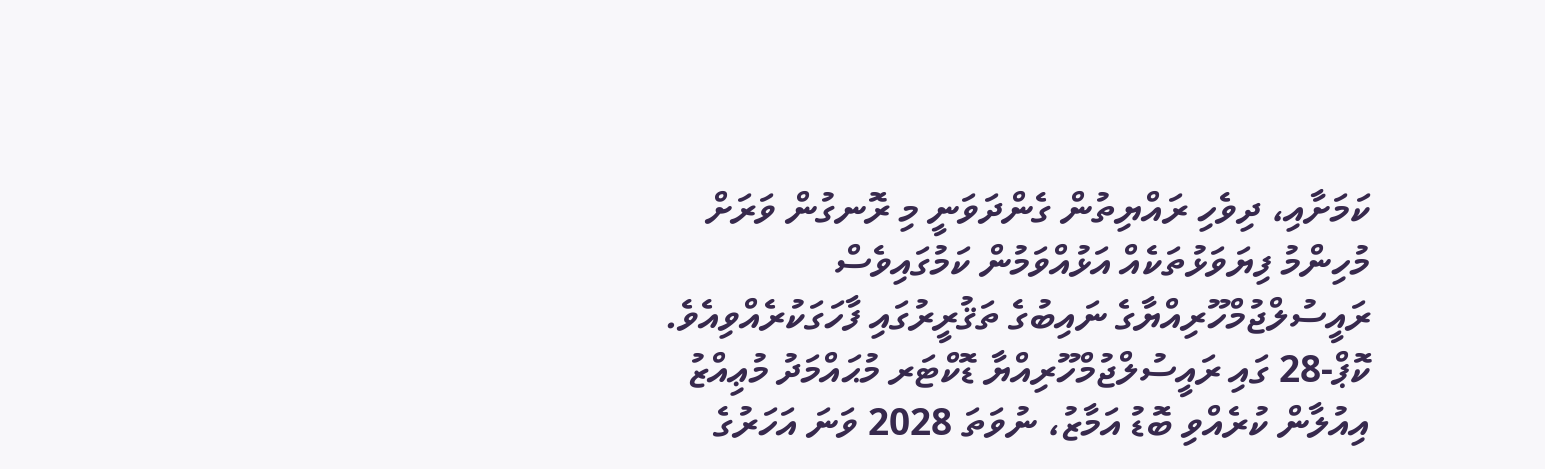ކަމަށާއި، ދިވެހި ރައްޔިތުން ގެންދަވަނީ މި ރޮނގުން ވަރަށް މުހިންމު ފިޔަވަޅުތަކެއް އަޅުއްވަމުން ކަމުގައިވެސް ރައީސުލްޖުމްހޫރިއްޔާގެ ނައިބުގެ ތަޤުރީރުގައި ފާހަގަކުރެއްވިއެވެ.
ކޮޕް-28 ގައި ރައީސުލްޖުމްހޫރިއްޔާ ޑޮކްޓަރ މުޙައްމަދު މުޢިއްޒު އިއުލާން ކުރެއްވި ބޮޑު އަމާޒު، ނުވަތަ 2028 ވަނަ އަހަރުގެ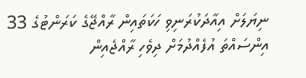ނިޔަލަށް އިއާދަކުރަނިވި ހަކަތައިން ރާއްޖޭގެ ކަރަންޓުގެ 33 އިންސައްތަ އުފެއްދުމަށް ދިވެހި ރާއްޖެއިން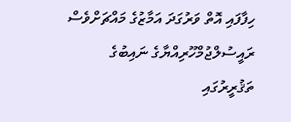ހިފާފައި އޮތް ވަރުގަދަ އަމާޒުގެ މައްޗަށްވެސް ރައީސުލްޖުމްހޫރިއްޔާގެ ނައިބުގެ ތަޤުރީރުގައި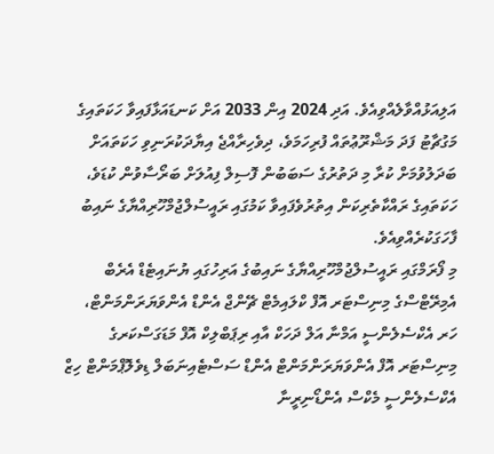އަލިއަޅުއްވާލެއްވިއެވެ. އަދި 2024 އިން 2033 އަށް ކަނޑައަޅާފައިވާ ހަކަތައިގެ މަގުޗާޓު ފަދަ މަޝްރޫޢުތައް ފުރިހަމަވެ، ދިވެހިރާއްޖެ އިޔާދަކުރަނިވި ހަކަތައަށް ބަދަލުވުމަށް ކުރާ މި ދަތުރުގެ ސަބަބުން ފޮސިލް ފިއުލަށް ބަރޯސާވުން ކުޑަވެ، ހަކަތައިގެ ރައްކާތެރިކަން އިތުރުވެފައިވާ ކަމުގައި ރައީސުލްޖުމްހޫރިއްޔާގެ ނައިބު ފާހަގަކުރެއްވިއެވެ.
މި ފޯރަމްގައި ރައީސުލްޖުމްހޫރިއްޔާގެ ނައިބުގެ އަރިހުގައި ޔުނައިޓެޑް އެރެބް އެމިރޭޓްސްގެ މިނިސްޓަރ އޮފް ކްލައިމެޓް ޗޭންޖް އެންޑް އެންވަޔަރަންމަންޓް، ހަރ އެކްސެލެންސީ އަމްނާ އަލް ދަހަކް އާއި ރިޕަބްލިކް އޮފް މަޑަގަސްކަރގެ މިނިސްޓަރ އޮފް އެންވަޔަރަންމަންޓް އެންޑް ސަސްޓެއިނަބަލް ޑިވެލޮޕްމަންޓް ހިޒް އެކްސެލެންސީ މެކްސް އެންޑޯނިރީނާ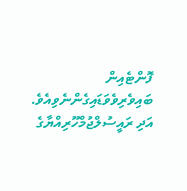ފޮންޓެއިން ބައިވެރިވެވަޑައިގެންނެވިއެވެ. އަދި ރައީސުލްޖުމްހޫރިއްޔާގެ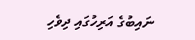ނައިބުގެ އަރިހުގައި ދިވެހި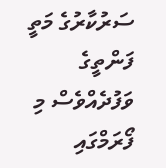ސަރުކާރުގެ މަތީ ފަންތީގެ ވަފުދެއްވެސް މި ފޯރަމްގައި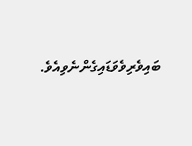ބައިވެރިވެވަޑައިގެންނެވިއެވެ.